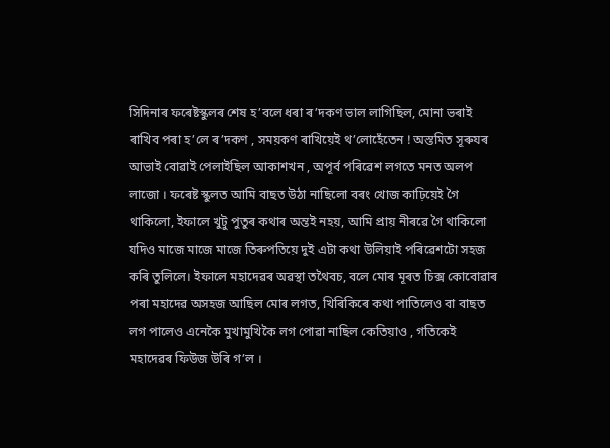সিদিনাৰ ফৰেষ্টস্কুলৰ শেষ হ’বলে ধৰা ৰ’দকণ ভাল লাগিছিল, মোনা ভৰাই ৰাখিব পৰা হ’লে ৰ’দকণ , সময়কণ ৰাখিয়েই থ’লোহেঁতেন ! অস্তমিত সূৰুযৰ আভাই বোৱাই পেলাইছিল আকাশখন , অপূৰ্ব পৰিৱেশ লগতে মনত অলপ লাজো । ফৰেষ্ট স্কুলত আমি বাছত উঠা নাছিলো বৰং খোজ কাঢ়িয়েই গৈ থাকিলো, ইফালে খুটু পুতুৰ কথাৰ অন্তই নহয়, আমি প্ৰায় নীৰৱে গৈ থাকিলো যদিও মাজে মাজে মাজে তিৰুপতিয়ে দুই এটা কথা উলিয়াই পৰিৱেশটো সহজ কৰি তুলিলে। ইফালে মহাদেৱৰ অৱস্থা তথৈবচ, বলে মোৰ মূৰত চিক্স কোবোৱাৰ পৰা মহাদেৱ অসহজ আছিল মোৰ লগত, খিৰিকিৰে কথা পাতিলেও বা বাছত লগ পালেও এনেকৈ মুখামুখিকৈ লগ পোৱা নাছিল কেতিয়াও , গতিকেই মহাদেৱৰ ফিউজ উৰি গ’ল ।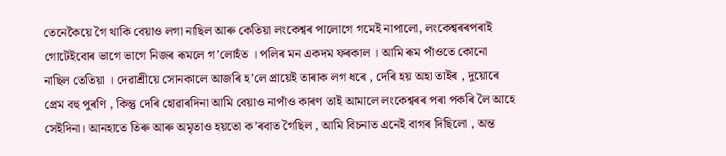তেনেকৈয়ে গৈ থাকি বেয়াও লগা নাছিল আৰু কেতিয়া লংকেশ্বৰ পালোগে গমেই নাপালো, লংকেশ্বৰৰপৰাই গোটেইবোৰ ভাগে ভাগে নিজৰ ৰূমলে গ’লোহঁত । পলিৰ মন একদম ফৰকাল । আমি ৰূম পাঁওতে কোনো নাছিল তেতিয়া । দেৱাশ্ৰীয়ে সোনকালে আজৰি হ’লে প্ৰায়েই তাৰাক লগ ধৰে , দেৰি হয় অহা তাইৰ , দুয়োৰে প্ৰেম বহু পুৰণি , কিন্তু দেৰি হোৱাৰদিনা আমি বেয়াও নাপাঁও কাৰণ তাই আমালে লংকেশ্বৰৰ পৰা পকৰি লৈ আহে সেইদিনা। আনহাতে তিৰু আৰু অমৃতাও হয়তো ক’ৰবাত গৈছিল , আমি বিচনাত এনেই বাগৰ দিছিলো , অন্ত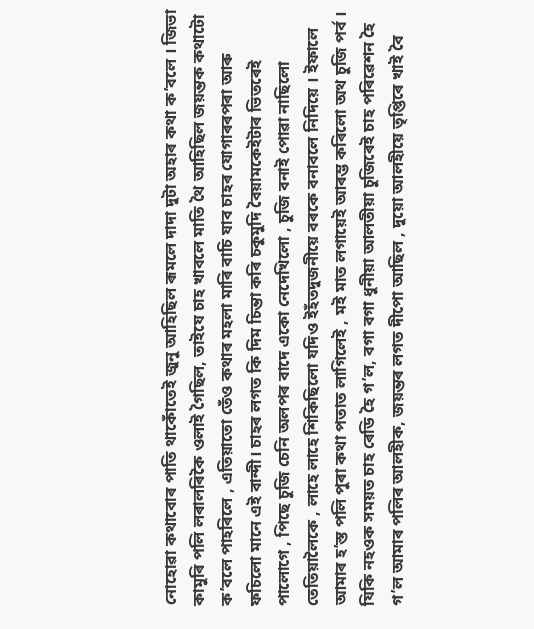নোহোৱা কথাবোৰ পাতি থাকোঁতেই জুনু আহিছিল ৰূমলে দাদা দুটা অহাৰ কথা ক’বলে । জিভা কামুৰি পলি লৰালৰিকৈ ওলাই গৈছিল, তাইযে চাহ খাবলে মাতি থৈ আহিছিল জয়ন্তক কথাটো ক’বলে পাহৰিলে , এতিয়াতো তেঁও কথাৰ মহলা মাৰি বাচি যাব চাহৰ যোগাৰৰপৰা আৰু ফচিলো মানে এই বান্দী। চাহৰ লগত কি দিম চিন্তা কৰি চকুমুদি বৈয়ামকেইটাৰ ভিতৰেই পালোগে , পিছে চুজি চেনি অলপৰ বাদে একো নেদেখিলো , চুজি বনাই পোৱা নাছিলো তেতিয়ালৈকে , লাহে লাহে শিকিছিলো যদিও ইহঁতদুজনীয়ে বৰকে বনাবলে নিদিয়ে । ইফালে আমাৰ হ’স্ত পলি পুৰা কথা পতাত লাগিলেই , মই মাত লগায়েই আৰম্ভ কৰিলো অথ চুজি পৰ্ব । যিকি নহওক সময়ত চাহ ৰেডি হৈ গ’ল, বগা বগা ধুনীয়া আলতীয়া চুজিৰেই চাহ পৰিৱেশন হৈ গ’ল আমাৰ পলিৰ আলহীক, জয়ন্তৰ লগত দীপো আছিল , দুয়ো আলহীয়ে তৃপ্তিৰে খাই বৈ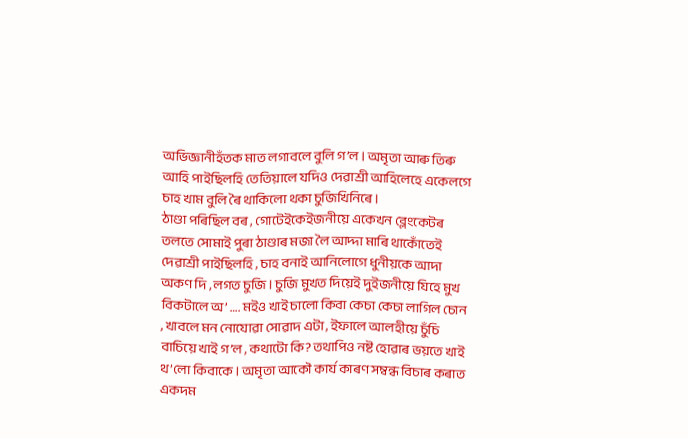অভিজ্ঞানীহঁতক মাত লগাবলে বুলি গ’ল । অমৃতা আৰু তিৰু আহি পাইছিলহি তেতিয়ালে যদিও দেৱাশ্ৰী আহিলেহে একেলগে চাহ খাম বুলি ৰৈ থাকিলো থকা চুজিখিনিৰে।
ঠাণ্ডা পৰিছিল বৰ , গোটেইকেইজনীয়ে একেখন ব্লেংকেটৰ তলতে সোমাই পুৰা ঠাণ্ডাৰ মজা লৈ আদ্দা মাৰি থাকোঁতেই দেৱাশ্ৰী পাইছিলহি , চাহ বনাই আনিলোগে ধুনীয়কে আদা অকণ দি , লগত চুজি । চুজি মুখত দিয়েই দুইজনীয়ে যিহে মুখ বিকটালে অ’ …. মইও খাই চালো কিবা কেচা কেচা লাগিল চোন , খাবলে মন নোযোৱা সোৱাদ এটা , ইফালে আলহীয়ে চুঁচি বাচিয়ে খাই গ’ল , কথাটো কি? তথাপিও নষ্ট হোৱাৰ ভয়তে খাই থ’লো কিবাকে। অমৃতা আকৌ কাৰ্য কাৰণ সম্বন্ধ বিচাৰ কৰাত একদম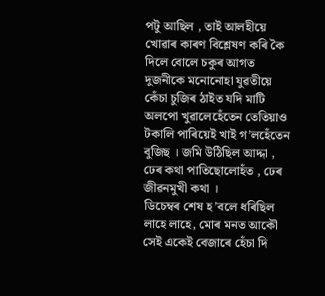পটু আছিল , তাই আলহীয়ে খোৱাৰ কাৰণ বিশ্লেষণ কৰি কৈ দিলে বোলে চকুৰ আগত দুজনীকে মনোনোহা যুৱতীয়ে কেঁচা চুজিৰ ঠাইত যদি মাটি অলপো খুৱালেহেঁতেন তেতিয়াও টকালি পাৰিয়েই খাই গ’লহেঁতেন বুজিছ । জমি উঠিছিল আদ্দা , ঢেৰ কথা পাতিছোলোহঁত , ঢেৰ জীৱনমুখী কথা ।
ডিচেম্বৰ শেষ হ’বলে ধৰিছিল লাহে লাহে, মোৰ মনত আকৌ সেই একেই বেজাৰে হেঁচা দি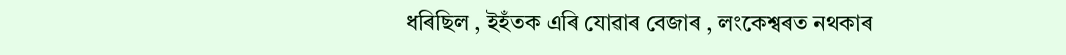ধৰিছিল , ইহঁতক এৰি যোৱাৰ বেজাৰ , লংকেশ্বৰত নথকাৰ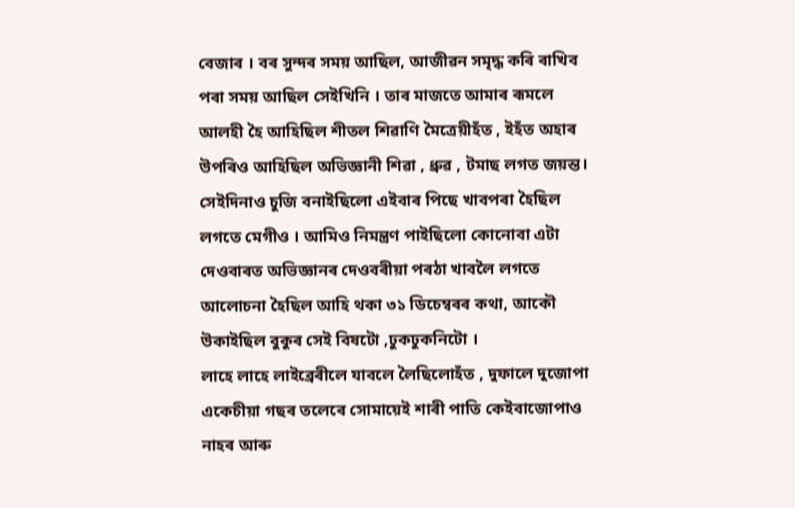বেজাৰ । বৰ সুন্দৰ সময় আছিল, আজীৱন সমৃদ্ধ কৰি ৰাখিব পৰা সময় আছিল সেইখিনি । তাৰ মাজতে আমাৰ ৰূমলে আলহী হৈ আহিছিল শীতল শিৱাণি মৈত্ৰেয়ীহঁত , ইহঁত অহাৰ উপৰিও আহিছিল অভিজ্ঞানী শিৱা , ধ্ৰুৱ , টমাছ লগত জয়ন্ত। সেইদিনাও চুজি বনাইছিলো এইবাৰ পিছে খাবপৰা হৈছিল লগতে মেগীও । আমিও নিমন্ত্ৰণ পাইছিলো কোনোবা এটা দেওবাৰত অভিজ্ঞানৰ দেওবৰীয়া পৰঠা খাবলৈ লগতে আলোচনা হৈছিল আহি থকা ৩১ ডিচেম্বৰৰ কথা, আকৌ উকাইছিল বুকুৰ সেই বিষটো ,ঢুকঢুকনিটো ।
লাহে লাহে লাইব্ৰেৰীলে যাবলে লৈছিলোহঁত , দুফালে দুজোপা একেচীয়া গছৰ তলেৰে সোমায়েই শাৰী পাতি কেইবাজোপাও নাহৰ আৰু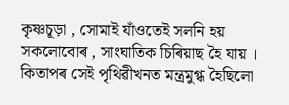কৃষ্ণচূড়া , সোমাই যাঁওতেই সলনি হয় সকলোবোৰ , সাংঘাতিক চিৰিয়াছ হৈ যায় । কিতাপৰ সেই পৃথিৱীখনত মন্ত্ৰমুগ্ধ হৈছিলো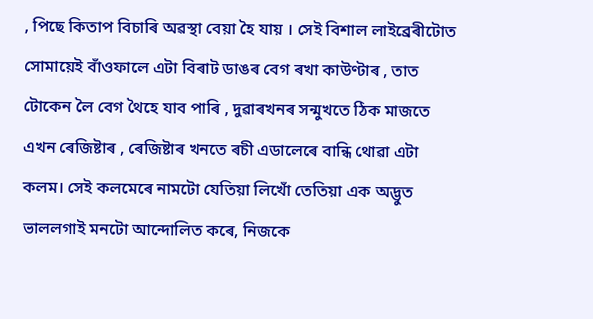, পিছে কিতাপ বিচাৰি অৱস্থা বেয়া হৈ যায় । সেই বিশাল লাইব্ৰেৰীটোত সোমায়েই বাঁওফালে এটা বিৰাট ডাঙৰ বেগ ৰখা কাউণ্টাৰ , তাত টোকেন লৈ বেগ থৈহে যাব পাৰি , দুৱাৰখনৰ সন্মুখতে ঠিক মাজতে এখন ৰেজিষ্টাৰ , ৰেজিষ্টাৰ খনতে ৰচী এডালেৰে বান্ধি থোৱা এটা কলম। সেই কলমেৰে নামটো যেতিয়া লিখোঁ তেতিয়া এক অদ্ভুত ভাললগাই মনটো আন্দোলিত কৰে, নিজকে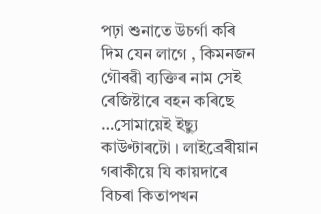পঢ়া শুনাতে উচৰ্গা কৰি দিম যেন লাগে , কিমনজন গৌৰৱী ব্যক্তিৰ নাম সেই ৰেজিষ্টাৰে বহন কৰিছে …সোমায়েই ইছ্যু কাউণ্টাৰটো । লাইব্ৰেৰীয়ান গৰাকীয়ে যি কায়দাৰে বিচৰা কিতাপখন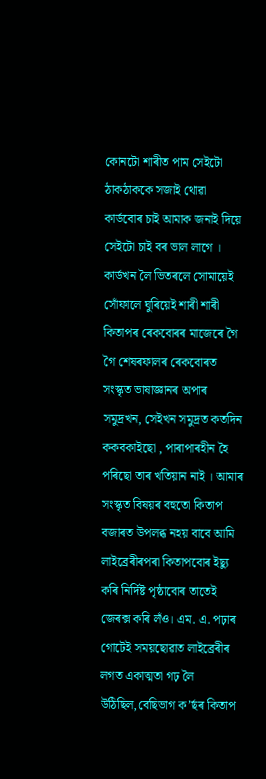কোনটো শাৰীত পাম সেইটো ঠাকঠাককে সজাই থোৱা কাৰ্ডবোৰ চাই আমাক জনাই দিয়ে সেইটো চাই বৰ ভাল লাগে । কাৰ্ডখন লৈ ভিতৰলে সোমায়েই সোঁফালে ঘুৰিয়েই শাৰী শাৰী কিতাপৰ ৰেকবোৰৰ মাজেৰে গৈ গৈ শেষৰফালৰ ৰেকবোৰত সংস্কৃত ভাষাজ্ঞানৰ অপাৰ সমুদ্ৰখন, সেইখন সমুদ্ৰত কতদিন ককবকাইছো , পাৰাপাৰহীন হৈ পৰিছো তাৰ খতিয়ান নাই । আমাৰ সংস্কৃত বিষয়ৰ বহুতো কিতাপ বজাৰত উপলব্ধ নহয় বাবে আমি লাইব্ৰেৰীৰপৰা কিতাপবোৰ ইছ্যু কৰি নিৰ্দিষ্ট পৃষ্ঠাবোৰ তাতেই জেৰক্স কৰি লঁও। এম. এ. পঢ়াৰ গোটেই সময়ছোৱাত লাইব্ৰেৰীৰ লগত একাত্মতা গঢ় লৈ উঠিছিল,বেছিভাগ ক’ৰ্ছৰ কিতাপ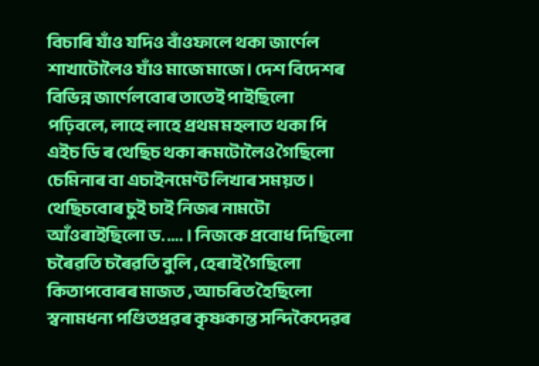বিচাৰি যাঁও যদিও বাঁওফালে থকা জাৰ্ণেল শাখাটোলৈও যাঁও মাজে মাজে। দেশ বিদেশৰ বিভিন্ন জাৰ্ণেলবোৰ তাতেই পাইছিলো পঢ়িবলে, লাহে লাহে প্ৰথম মহলাত থকা পি এইচ ডি ৰ থেছিচ থকা ৰূমটোলৈও গৈছিলো চেমিনাৰ বা এচাইনমেণ্ট লিখাৰ সময়ত। থেছিচবোৰ চুই চাই নিজৰ নামটো আঁওৰাইছিলো ড. …. । নিজকে প্ৰবোধ দিছিলো চৰৈৱতি চৰৈৱতি বুলি , হেৰাই গৈছিলো কিতাপবোৰৰ মাজত , আচৰিত হৈছিলো স্বনামধন্য পণ্ডিতপ্ৰৱৰ কৃষ্ণকান্ত সন্দিকৈদেৱৰ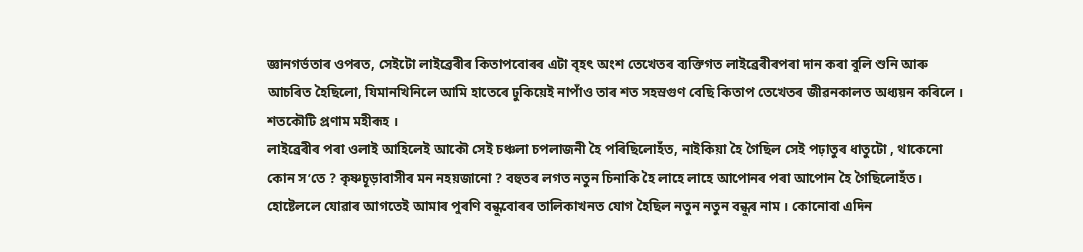জ্ঞানগৰ্ভতাৰ ওপৰত, সেইটো লাইব্ৰেৰীৰ কিতাপবোৰৰ এটা বৃহৎ অংশ তেখেতৰ ব্যক্তিগত লাইব্ৰেৰীৰপৰা দান কৰা বুলি শুনি আৰু আচৰিত হৈছিলো, যিমানখিনিলে আমি হাতেৰে ঢুকিয়েই নাপাঁও তাৰ শত সহস্ৰগুণ বেছি কিতাপ তেখেতৰ জীৱনকালত অধ্যয়ন কৰিলে । শতকৌটি প্ৰণাম মহীৰূহ ।
লাইব্ৰেৰীৰ পৰা ওলাই আহিলেই আকৌ সেই চঞ্চলা চপলাজনী হৈ পৰিছিলোহঁত, নাইকিয়া হৈ গৈছিল সেই পঢ়াতুৰ ধাতুটো , থাকেনো কোন স’তে ? কৃষ্ণচূড়াবাসীৰ মন নহয়জানো ? বহুতৰ লগত নতুন চিনাকি হৈ লাহে লাহে আপোনৰ পৰা আপোন হৈ গৈছিলোহঁত। হোষ্টেললে যোৱাৰ আগতেই আমাৰ পুৰণি বন্ধুবোৰৰ তালিকাখনত যোগ হৈছিল নতুন নতুন বন্ধুৰ নাম । কোনোবা এদিন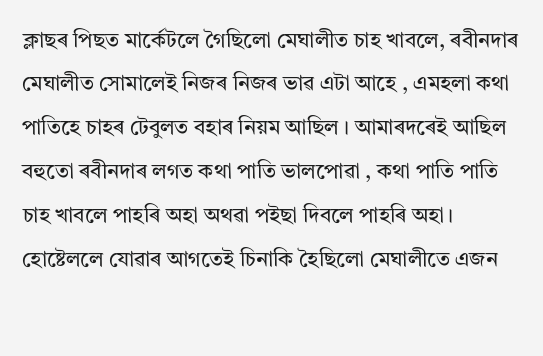ক্লাছৰ পিছত মাৰ্কেটলে গৈছিলো মেঘালীত চাহ খাবলে, ৰবীনদাৰ মেঘালীত সোমালেই নিজৰ নিজৰ ভাৱ এটা আহে , এমহলা কথা পাতিহে চাহৰ টেবুলত বহাৰ নিয়ম আছিল । আমাৰদৰেই আছিল বহুতো ৰবীনদাৰ লগত কথা পাতি ভালপোৱা , কথা পাতি পাতি চাহ খাবলে পাহৰি অহা অথৱা পইছা দিবলে পাহৰি অহা। হোষ্টেললে যোৱাৰ আগতেই চিনাকি হৈছিলো মেঘালীতে এজন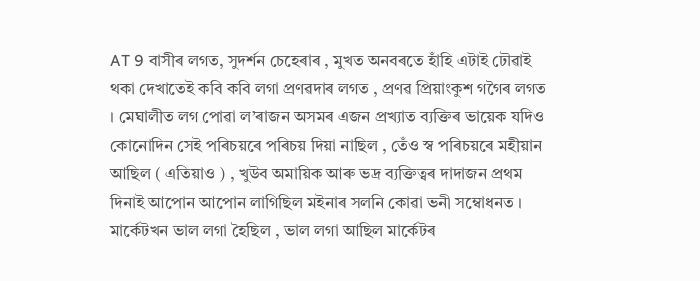AT 9 বাসীৰ লগত, সুদৰ্শন চেহেৰাৰ , মুখত অনবৰতে হাঁহি এটাই ঢৌৱাই থকা দেখাতেই কবি কবি লগা প্ৰণৱদাৰ লগত , প্ৰণৱ প্ৰিয়াংকুশ গগৈৰ লগত । মেঘালীত লগ পোৱা ল’ৰাজন অসমৰ এজন প্ৰখ্যাত ব্যক্তিৰ ভায়েক যদিও কোনোদিন সেই পৰিচয়ৰে পৰিচয় দিয়া নাছিল , তেঁও স্ব পৰিচয়ৰে মহীয়ান আছিল ( এতিয়াও ) , খুউব অমায়িক আৰু ভদ্ৰ ব্যক্তিত্বৰ দাদাজন প্ৰথম দিনাই আপোন আপোন লাগিছিল মইনাৰ সলনি কোৱা ভনী সম্বোধনত ।
মাৰ্কেটখন ভাল লগা হৈছিল , ভাল লগা আছিল মাৰ্কেটৰ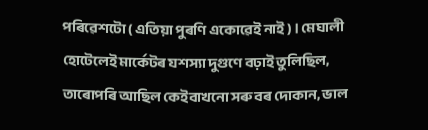পৰিৱেশটো ( এতিয়া পুৰণি একোৱেই নাই ) । মেঘালী হোটেলেই মাৰ্কেটৰ যশস্যা দুগুণে বঢ়াই তুলিছিল, তাৰোপৰি আছিল কেইবাখনো সৰু বৰ দোকান, ভাল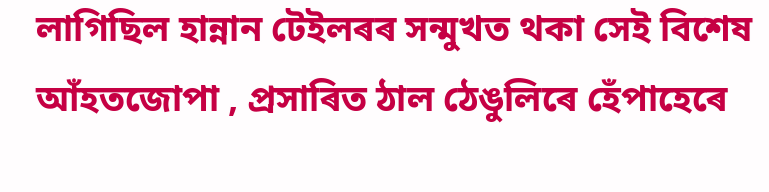লাগিছিল হান্নান টেইলৰৰ সন্মুখত থকা সেই বিশেষ আঁহতজোপা , প্ৰসাৰিত ঠাল ঠেঙুলিৰে হেঁপাহেৰে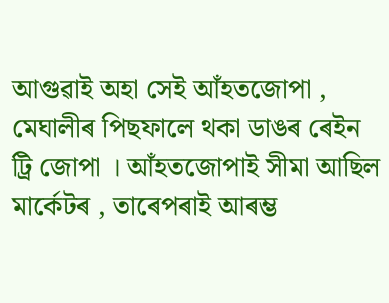আগুৱাই অহা সেই আঁহতজোপা , মেঘালীৰ পিছফালে থকা ডাঙৰ ৰেইন ট্ৰি জোপা । আঁহতজোপাই সীমা আছিল মাৰ্কেটৰ , তাৰেপৰাই আৰম্ভ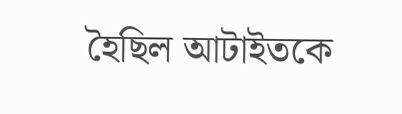হৈছিল আটাইতকে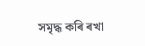সমৃদ্ধ কৰি ৰখা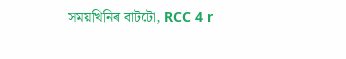সময়খিনিৰ বাটটো, RCC 4 r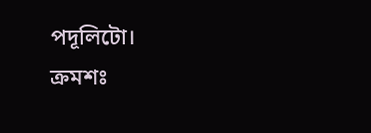পদূলিটো।
ক্ৰমশঃ